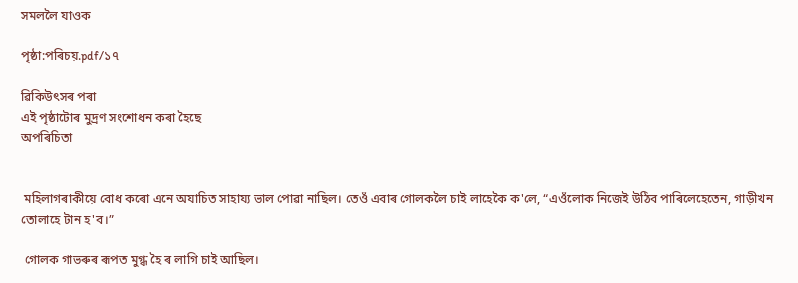সমললৈ যাওক

পৃষ্ঠা:পৰিচয়.pdf/১৭

ৱিকিউৎসৰ পৰা
এই পৃষ্ঠাটোৰ মুদ্ৰণ সংশোধন কৰা হৈছে
অপৰিচিতা


 মহিলাগৰাকীয়ে বোধ কৰো এনে অযাচিত সাহায্য ভাল পোৱা নাছিল। তেওঁ এবাৰ গোলকলৈ চাই লাহেকৈ ক'লে, “এওঁলোক নিজেই উঠিব পাৰিলেহেতেন, গাড়ীখন তোলাহে টান হ'ব।”

 গোলক গাভৰুৰ ৰূপত মুগ্ধ হৈ ৰ লাগি চাই আছিল।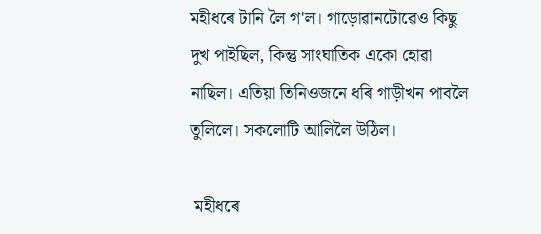মহীধৰে টানি লৈ গ'ল। গাড়োৱানটোৱেও কিছু দুখ পাইছিল, কিন্তু সাংঘাতিক একো হোৱা নাছিল। এতিয়া তিনিওজনে ধৰি গাড়ীখন পাবলৈ তুলিলে। সকলোটি আলিলৈ উঠিল।

 মহীধৰে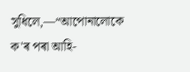সুধিলে,—“আপোনালোকে ক'ৰ পৰা আহি-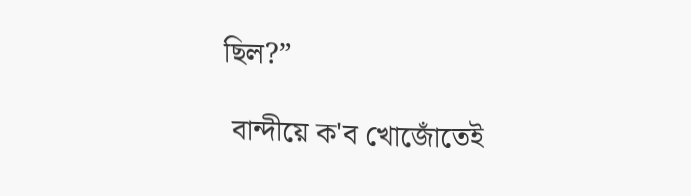ছিল?”

 বান্দীয়ে ক'ব খোজোঁতেই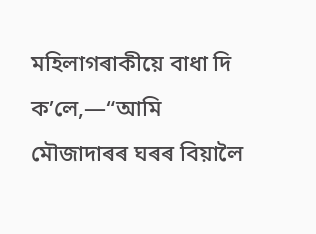মহিলাগৰাকীয়ে বাধা দি ক’লে,—“আমি মৌজাদাৰৰ ঘৰৰ বিয়ালৈ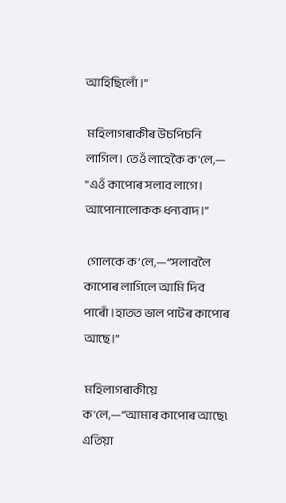আহিছিলোঁ।”

 মহিলাগৰাকীৰ উচপিচনি লাগিল। তেওঁ লাহেকৈ ক'লে,— "এওঁ কাপোৰ সলাব লাগে। আপোনালোকক ধন্যবাদ।”

 গোলকে ক’লে,—“সলাবলৈ কাপোৰ লাগিলে আমি দিব পাৰোঁ।হাতত ভাল পাটৰ কাপোৰ আছে।”

 মহিলাগৰাকীয়ে ক'লে,—“আমাৰ কাপোৰ আছে৷ এতিয়া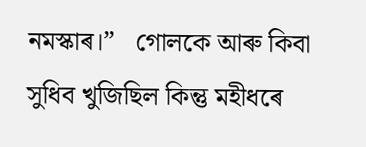নমস্কাৰ।”   গোলকে আৰু কিবা সুধিব খুজিছিল কিন্তু মহীধৰে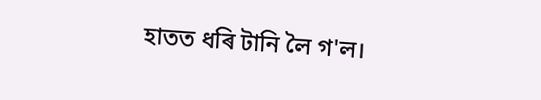হাতত ধৰি টানি লৈ গ'ল।